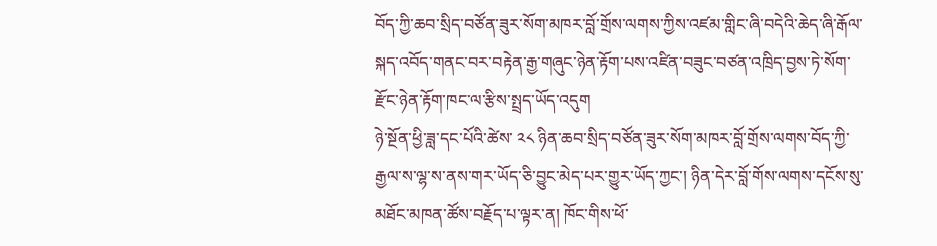བོད་ཀྱི་ཆབ་སྲིད་བཙོན་ཟུར་སོག་མཁར་བློ་གྲོས་ལགས་ཀྱིས་འཛམ་གླིང་ཞི་བདེའི་ཆེད་ཞི་རྒོལ་སྐད་འབོད་གནང་བར་བརྟེན་རྒྱ་གཞུང་ཉེན་རྟོག་པས་འཛིན་བཟུང་བཙན་འཁྲིད་བྱས་ཏེ་སོག་རྫོང་ཉེན་རྟོག་ཁང་ལ་རྩིས་སྤྲད་ཡོད་འདུག
ཉེ་སྔོན་ཕྱི་ཟླ་དང་པོའི་ཚེས་ ༢༨ ཉིན་ཆབ་སྲིད་བཙོན་ཟུར་སོག་མཁར་བློ་གྲོས་ལགས་བོད་ཀྱི་རྒྱལ་ས་ལྷ་ས་ནས་གར་ཡོད་ཅི་བྱུང་མེད་པར་གྱུར་ཡོད་ཀྱང་། ཉིན་དེར་བློ་གོས་ལགས་དངོས་སུ་མཐོང་མཁན་ཚོས་བརྗོད་པ་ལྟར་ན། ཁོང་གིས་ཕོ་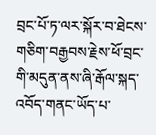བྲང་པོ་ཏ་ལར་སྐོར་བ་ཐེངས་གཅིག་བརྒྱབས་རྗེས་ཕོ་བྲང་གི་མདུན་ནས་ཞི་རྒོལ་སྐད་འབོད་གནང་ཡོད་པ་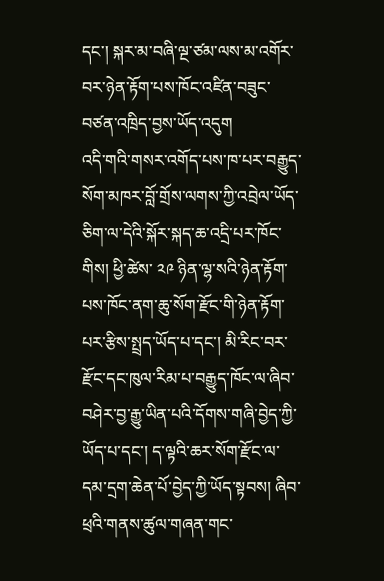དང་། སྐར་མ་བཞི་ལྔ་ཙམ་ལས་མ་འགོར་བར་ཉེན་རྟོག་པས་ཁོང་འཛིན་བཟུང་བཙན་འཁྲིད་བྱས་ཡོད་འདུག
འདི་གའི་གསར་འགོད་པས་ཁ་པར་བརྒྱུད་སོག་མཁར་བློ་གྲོས་ལགས་ཀྱི་འབྲེལ་ཡོད་ཅིག་ལ་དེའི་སྐོར་སྐད་ཆ་འདྲི་པར་ཁོང་གིས། ཕྱི་ཚེས་ ༢༩ ཉིན་ལྷ་སའི་ཉེན་རྟོག་པས་ཁོང་ནག་ཆུ་སོག་རྫོང་གི་ཉེན་རྟོག་པར་རྩིས་སྤྲད་ཡོད་པ་དང་། མི་རིང་བར་རྫོང་དང་ཁུལ་རིམ་པ་བརྒྱུད་ཁོང་ལ་ཞིབ་བཤེར་བྱ་རྒྱུ་ཡིན་པའི་དོགས་གཞི་བྱེད་ཀྱི་ཡོད་པ་དང་། ད་ལྟའི་ཆར་སོག་རྫོང་ལ་དམ་དྲག་ཆེན་པོ་བྱེད་ཀྱི་ཡོད་སྟབས། ཞིབ་ཕྲའི་གནས་ཚུལ་གཞན་གང་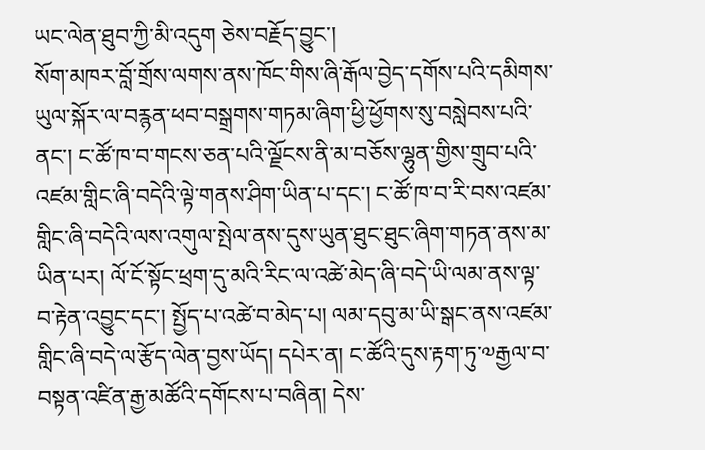ཡང་ལེན་ཐུབ་ཀྱི་མི་འདུག ཅེས་བརྗོད་བྱུང་།
སོག་མཁར་བློ་གྲོས་ལགས་ནས་ཁོང་གིས་ཞི་རྒོལ་བྱེད་དགོས་པའི་དམིགས་ཡུལ་སྐོར་ལ་བརྙན་ཕབ་བསྒྲགས་གཏམ་ཞིག་ཕྱི་ཕྱོགས་སུ་བསླེབས་པའི་ནང་། ང་ཚོ་ཁ་བ་གངས་ཅན་པའི་ལྗོངས་ནི་མ་བཅོས་ལྷུན་གྱིས་གྲུབ་པའི་འཛམ་གླིང་ཞི་བདེའི་ལྟེ་གནས་ཤིག་ཡིན་པ་དང་། ང་ཚོ་ཁ་བ་རི་བས་འཛམ་གླིང་ཞི་བདེའི་ལས་འགུལ་སྤེལ་ནས་དུས་ཡུན་ཐུང་ཐུང་ཞིག་གཏན་ནས་མ་ཡིན་པར། ལོ་ངོ་སྟོང་ཕྲག་དུ་མའི་རིང་ལ་འཚེ་མེད་ཞི་བདེ་ཡི་ལམ་ནས་ལྟ་བ་རྟེན་འབྱུང་དང་། སྤྱོད་པ་འཚེ་བ་མེད་པ། ལམ་དབུ་མ་ཡི་སྒང་ནས་འཛམ་གླིང་ཞི་བདེ་ལ་རྩོད་ལེན་བྱས་ཡོད། དཔེར་ན། ང་ཚོའི་དུས་རྟག་ཏུ་༧རྒྱལ་བ་བསྟན་འཛིན་རྒྱ་མཚོའི་དགོངས་པ་བཞིན། དེས་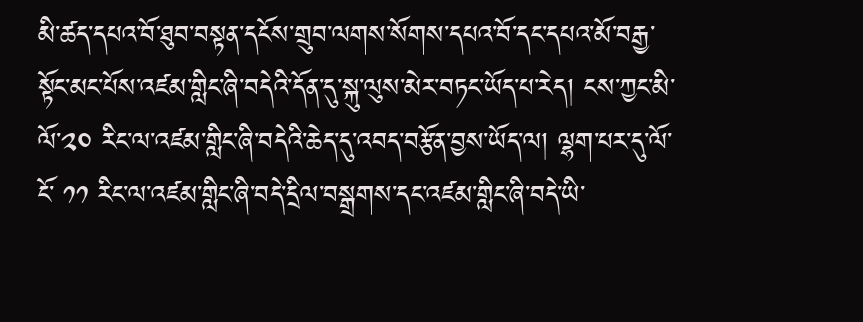མི་ཚད་དཔའ་བོ་ཐུབ་བསྟན་དངོས་གྲུབ་ལགས་སོགས་དཔའ་བོ་དང་དཔའ་མོ་བརྒྱ་སྟོང་མང་པོས་འཛམ་གླིང་ཞི་བདེའི་དོན་དུ་སྐུ་ལུས་མེར་བཏང་ཡོད་པ་རེད། ངས་ཀྱང་མི་ལོ་༢༠ རིང་ལ་འཛམ་གླིང་ཞི་བདེའི་ཆེད་དུ་འབད་བརྩོན་བྱས་ཡོད་ལ། ལྷག་པར་དུ་ལོ་ངོ་ ༡༡ རིང་ལ་འཛམ་གླིང་ཞི་བདེ་དྲིལ་བསྒྲགས་དང་འཛམ་གླིང་ཞི་བདེ་ཡི་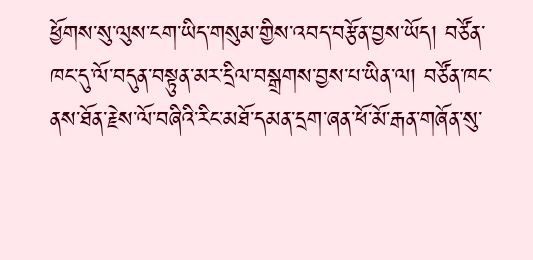ཕྱོགས་སུ་ལུས་ངག་ཡིད་གསུམ་གྱིས་འབད་བརྩོན་བྱས་ཡོད། བཙོན་ཁང་དུ་ལོ་བདུན་བསྟུན་མར་དྲིལ་བསྒྲགས་བྱས་པ་ཡིན་ལ། བཙོན་ཁང་ནས་ཐོན་རྗེས་ལོ་བཞིའི་རིང་མཐོ་དམན་དྲག་ཞན་ཕོ་མོ་རྒན་གཞོན་སུ་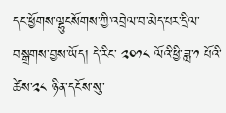དང་ཕྱོགས་ལྷུངསོགས་ཀྱི་འབྲེལ་བ་མེད་པར་དྲིལ་བསྒྲགས་བྱས་ཡོད། དེ་རིང་ ༢༠༡༨ ལོའི་ཕྱི་ཟླ་༡ པོའི་ཚེས་༢༨ ཉིན་དངོས་སུ་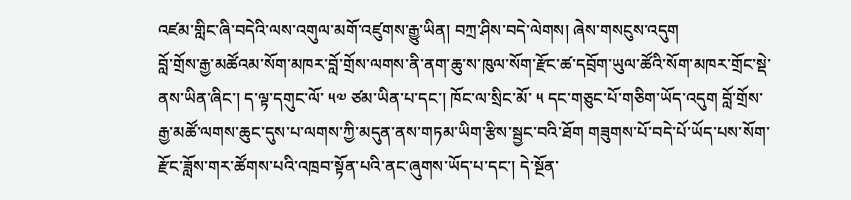འཛམ་གླིང་ཞི་བདེའི་ལས་འགུལ་མགོ་འཛུགས་རྒྱུ་ཡིན། བཀྲ་ཤིས་བདེ་ལེགས། ཞེས་གསངུས་འདུག
བློ་གྲོས་རྒྱ་མཚོའམ་སོག་མཁར་བློ་གྲོས་ལགས་ནི་ནག་ཆུ་ས་ཁུལ་སོག་རྫོང་ཚ་དབྲོག་ཡུལ་ཚོའི་སོག་མཁར་གྲོང་སྡེ་ནས་ཡིན་ཞིང་། ད་ལྟ་དགུང་ལོ་ ༥༧ ཙམ་ཡིན་པ་དང་། ཁོང་ལ་སྲིང་མོ་ ༥ དང་གཅུང་པོ་གཅིག་ཡོད་འདུག བློ་གྲོས་རྒྱ་མཚོ་ལགས་ཆུང་དུས་པ་ལགས་ཀྱི་མདུན་ནས་གཏམ་ཡིག་རྩིས་སྦྱང་བའི་ཐོག གཟུགས་པོ་བདེ་པོ་ཡོད་པས་སོག་རྫོང་ཟློས་གར་ཚོགས་པའི་འཁྲབ་སྟོན་པའི་ནང་ཞུགས་ཡོད་པ་དང་། དེ་སྔོན་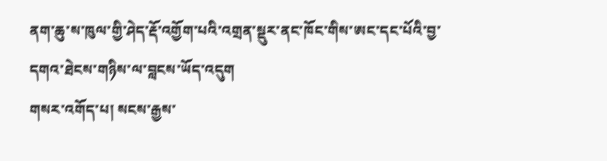ནག་ཆུ་ས་ཁུལ་གྱི་ཤེད་རྡོ་འགྱོག་པའི་འགྲན་སྡུར་ནང་ཁོང་གིས་ཨང་དང་པོའི་བྱ་དགའ་ཐེངས་གཉིས་ལ་བླངས་ཡོད་འདུག
གསར་འགོད་པ། སངས་རྒྱས་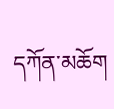དཀོན་མཆོག